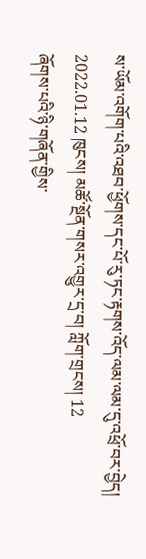ས་ཡོམ་འགོག་པའི་འཐབ་ཕྱོགས་དང་པོ་རུ་ཏང་རྟགས་འོད་ལམ་ལམ་དུ་འཕྲོ་བར་བྱེད།
2022.01.12 ཁུངས། མཚོ་སྔོན་གསར་འགྱུར་དྲ་བ། ཀློག་གྲངས། 12
ཞོགས་པའི་ཉི་གཞོན་གྱིས་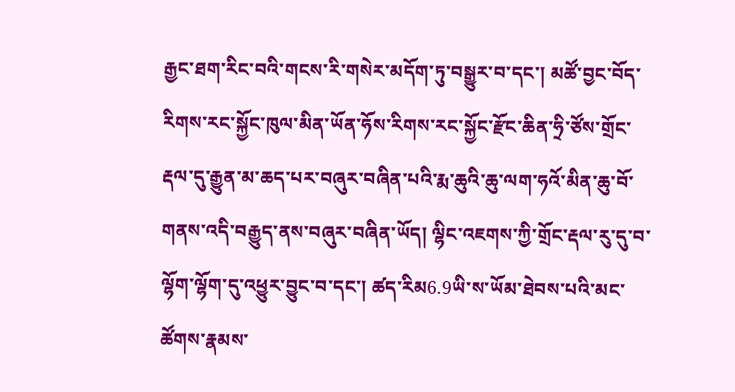རྒྱང་ཐག་རིང་བའི་གངས་རི་གསེར་མདོག་ཏུ་བསྒྱུར་བ་དང་། མཚོ་བྱང་བོད་རིགས་རང་སྐྱོང་ཁུལ་མིན་ཡོན་ཧོས་རིགས་རང་སྐྱོང་རྫོང་ཆིན་ཧྲི་ཙོས་གྲོང་རྡལ་དུ་རྒྱུན་མ་ཆད་པར་བཞུར་བཞིན་པའི་རྨ་ཆུའི་ཆུ་ལག་ཧའོ་མིན་ཆུ་བོ་གནས་འདི་བརྒྱུད་ནས་བཞུར་བཞིན་ཡོད། ལྷིང་འཇགས་ཀྱི་གྲོང་རྡལ་རུ་དུ་བ་ལྷོག་ལྷོག་དུ་འཕྱུར་བྱུང་བ་དང་། ཚད་རིམ6.9ཡི་ས་ཡོམ་ཐེབས་པའི་མང་ཚོགས་རྣམས་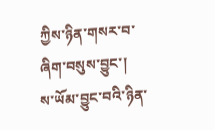ཀྱིས་ཉིན་གསར་བ་ཞིག་བསུས་བྱུང་།
ས་ཡོམ་བྱུང་བའི་ཉིན་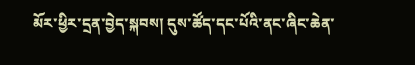མོར་ཕྱིར་དྲན་བྱེད་སྐབས། དུས་ཚོད་དང་པོའི་ནང་ཞིང་ཆེན་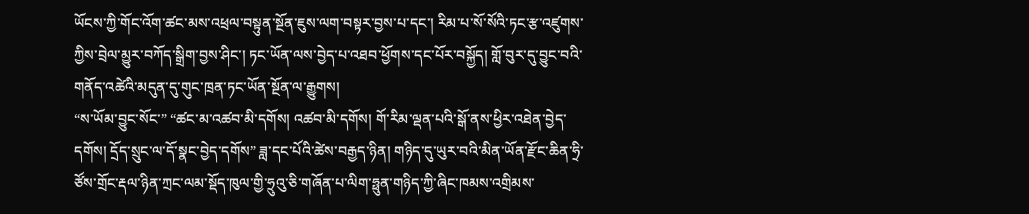ཡོངས་ཀྱི་གོང་འོག་ཚང་མས་འཕྲལ་བསྟུན་སྔོན་ཇུས་ལག་བསྟར་བྱས་པ་དང་། རིམ་པ་སོ་སོའི་ཏང་རྩ་འཛུགས་ཀྱིས་བྲེལ་མྱུར་བཀོད་སྒྲིག་བྱས་ཤིང་། ཏང་ཡོན་ལས་བྱེད་པ་འཐབ་ཕྱོགས་དང་པོར་བསྐྱོད། གློ་བུར་དུ་བྱུང་བའི་གནོད་འཚེའི་མདུན་དུ་གུང་ཁྲན་ཏང་ཡོན་སྔོན་ལ་རྒྱུགས།
“ས་ཡོམ་བྱུང་སོང་” “ཚང་མ་འཚབ་མི་དགོས། འཚབ་མི་དགོས། གོ་རིམ་ལྡན་པའི་སྒོ་ནས་ཕྱིར་འཐེན་བྱེད་དགོས། དྲོད་སྲུང་ལ་དོ་སྣང་བྱེད་དགོས” ཟླ་དང་པོའི་ཚེས་བརྒྱད་ཉིན། གཉིད་དུ་ཡུར་བའི་མིན་ཡོན་རྫོང་ཆིན་ཧྲི་ཙོས་གྲོང་རྡལ་ཉིན་ཀྲང་ལམ་སྡོད་ཁུལ་གྱི་ཧྲུའུ་ཅི་གཞོན་པ་ལིག་ཧྥུན་གཉིད་ཀྱི་ཞིང་ཁམས་འགྲིམས་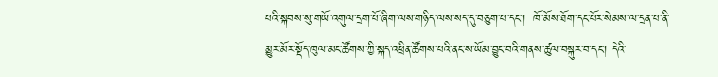པའི་སྐབས་སུ་གཡོ་འགུལ་དྲག་པོ་ཞིག་ལས་གཉིད་ལས་སད་དུ་བཅུག་པ་དང་།  ཁོ་མོས་ཐོག་དང་པོར་སེམས་ལ་དྲན་པ་ནི་མྱུར་མོར་སྡོད་ཁུལ་མང་ཚོགས་ཀྱི་སྐད་འཕྲིན་ཚོགས་པའི་ནང་ས་ཡོམ་བྱུང་བའི་གནས་ཚུལ་བསྐུར་བ་དང་། དེའི་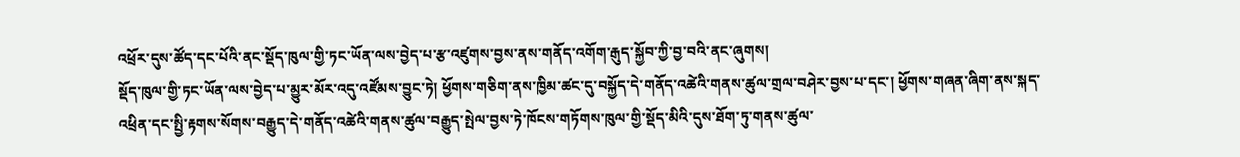འཕྲོར་དུས་ཚོད་དང་པོའི་ནང་སྡོད་ཁུལ་གྱི་ཏང་ཡོན་ལས་བྱེད་པ་རྩ་འཛུགས་བྱས་ནས་གནོད་འགོག་རྒུད་སྐྱོབ་ཀྱི་བྱ་བའི་ནང་ཞུགས།
སྡོད་ཁུལ་གྱི་ཏང་ཡོན་ལས་བྱེད་པ་མྱུར་མོར་འདུ་འཛོམས་བྱུང་ཏེ། ཕྱོགས་གཅིག་ནས་ཁྱིམ་ཚང་དུ་བསྐྱོད་དེ་གནོད་འཚེའི་གནས་ཚུལ་གྲལ་བཤེར་བྱས་པ་དང་། ཕྱོགས་གཞན་ཞིག་ནས་སྐད་འཕྲིན་དང་སྤྱི་རྟགས་སོགས་བརྒྱུད་དེ་གནོད་འཚེའི་གནས་ཚུལ་བརྒྱུད་སྤེལ་བྱས་ཏེ་ཁོངས་གཏོགས་ཁུལ་གྱི་སྡོད་མིའི་དུས་ཐོག་ཏུ་གནས་ཚུལ་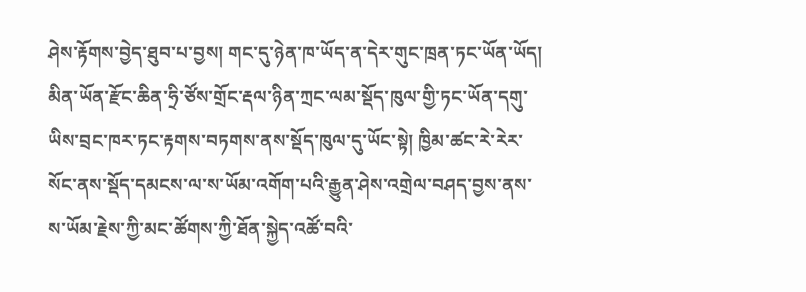ཤེས་རྟོགས་བྱེད་ཐུབ་པ་བྱས། གང་དུ་ཉེན་ཁ་ཡོད་ན་དེར་གུང་ཁྲན་ཏང་ཡོན་ཡོད། མིན་ཡོན་རྫོང་ཆིན་ཧྲི་ཙོས་གྲོང་རྡལ་ཉིན་ཀྲང་ལམ་སྡོད་ཁུལ་གྱི་ཏང་ཡོན་དགུ་ཡིས་བྲང་ཁར་ཏང་རྟགས་བཏགས་ནས་སྡོད་ཁུལ་དུ་ཡོང་སྟེ། ཁྱིམ་ཚང་རེ་རེར་སོང་ནས་སྡོད་དམངས་ལ་ས་ཡོམ་འགོག་པའི་རྒྱུན་ཤེས་འགྲེལ་བཤད་བྱས་ནས་ས་ཡོམ་རྗེས་ཀྱི་མང་ཚོགས་ཀྱི་ཐོན་སྐྱེད་འཚོ་བའི་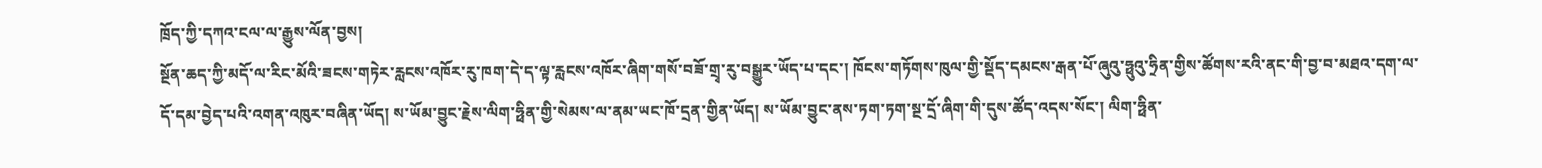ཁྲོད་ཀྱི་དཀའ་ངལ་ལ་རྒྱུས་ལོན་བྱས།
སྔོན་ཆད་ཀྱི་མདོ་ལ་རིང་མོའི་ཟངས་གཏེར་རླངས་འཁོར་རུ་ཁག་དེ་ད་ལྟ་རླངས་འཁོར་ཞིག་གསོ་བཟོ་གྲྭ་རུ་བསྒྱུར་ཡོད་པ་དང་། ཁོངས་གཏོགས་ཁུལ་གྱི་སྡོད་དམངས་རྒན་པོ་ཞུའུ་ཧྥུའུ་ཧྲིན་གྱིས་ཚོགས་རའི་ནང་གི་བྱ་བ་མཐའ་དག་ལ་དོ་དམ་བྱེད་པའི་འགན་འཁུར་བཞིན་ཡོད། ས་ཡོམ་བྱུང་རྗེས་ལིག་ཧྥིན་གྱི་སེམས་ལ་ནམ་ཡང་ཁོ་དྲན་གྱིན་ཡོད། ས་ཡོམ་བྱུང་ནས་ཏག་ཏག་སྔ་དྲོ་ཞིག་གི་དུས་ཚོད་འདས་སོང་། ལིག་ཧྥིན་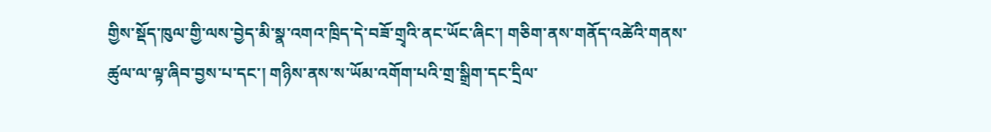གྱིས་སྡོད་ཁུལ་གྱི་ལས་བྱེད་མི་སྣ་འགའ་ཁྲིད་དེ་བཟོ་གྲྭའི་ནང་ཡོང་ཞིང་། གཅིག་ནས་གནོད་འཚེའི་གནས་ཚུལ་ལ་ལྟ་ཞིབ་བྱས་པ་དང་། གཉིས་ནས་ས་ཡོམ་འགོག་པའི་གྲ་སྒྲིག་དང་དྲིལ་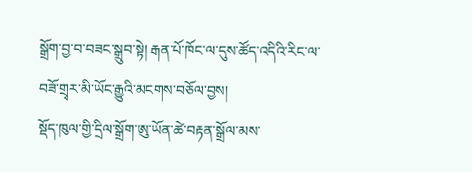སྒྲོག་བྱ་བ་བཟང་སྒྲུབ་སྟེ། རྒན་པོ་ཁོང་ལ་དུས་ཚོད་འདིའི་རིང་ལ་བཟོ་གྲྭར་མི་ཡོང་རྒྱུའི་མངགས་བཅོལ་བྱས།
སྡོད་ཁུལ་གྱི་དྲིལ་སྒྲོག་ཨུ་ཡོན་ཚེ་བརྟན་སྒྲོལ་མས་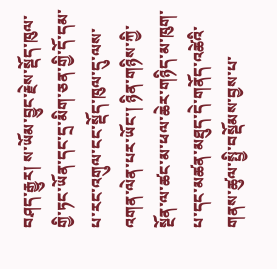བཤད་རྒྱུར། ས་ཡོམ་བྱུང་རྗེས་སྡོད་ཁུལ་གྱི་ཏང་ཡོན་དང་དྲ་མིག་ཅན་གྱི་དོ་དམ་པ་རང་འགུལ་ངང་སྡོད་ཁུལ་དུ་ལས་འགན་ལེན་པར་ཡོང་། ཉིན་གཉིས་ཀྱི་སྔོན་ལ་ཚང་མ་ཕལ་ཆེར་གཉིད་མ་ཁུག་པ་དང་མཚན་མཐུད་དེ་གནོད་འཚེའི་གནས་ཚུལ་སྤྱི་བསྡོམས་བྱས་པ་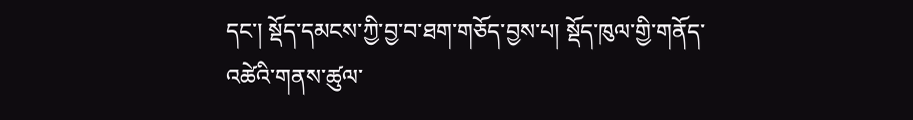དང་། སྡོད་དམངས་ཀྱི་བྱ་བ་ཐག་གཅོད་བྱས་པ། སྡོད་ཁུལ་གྱི་གནོད་འཚེའི་གནས་ཚུལ་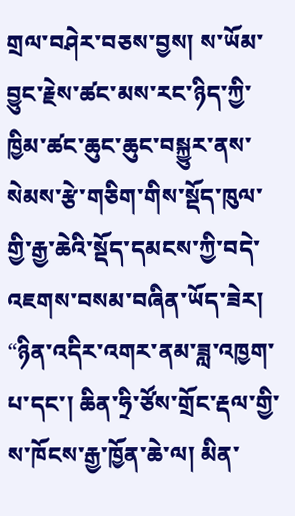གྲལ་བཤེར་བཅས་བྱས། ས་ཡོམ་བྱུང་རྗེས་ཚང་མས་རང་ཉིད་ཀྱི་ཁྱིམ་ཚང་ཆུང་ཆུང་བསྐྱུར་ནས་སེམས་རྩེ་གཅིག་གིས་སྡོད་ཁུལ་གྱི་རྒྱ་ཆེའི་སྡོད་དམངས་ཀྱི་བདེ་འཇགས་བསམ་བཞིན་ཡོད་ཟེར།
“ཉིན་འདིར་འགར་ནམ་ཟླ་འཁྱག་པ་དང་། ཆིན་ཧྲི་ཙོས་གྲོང་རྡལ་གྱི་ས་ཁོངས་རྒྱ་ཁྱོན་ཆེ་ལ། མིན་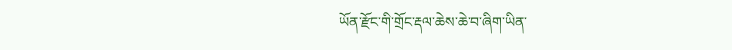ཡོན་རྫོང་གི་གྲོང་རྡལ་ཆེས་ཆེ་བ་ཞིག་ཡིན་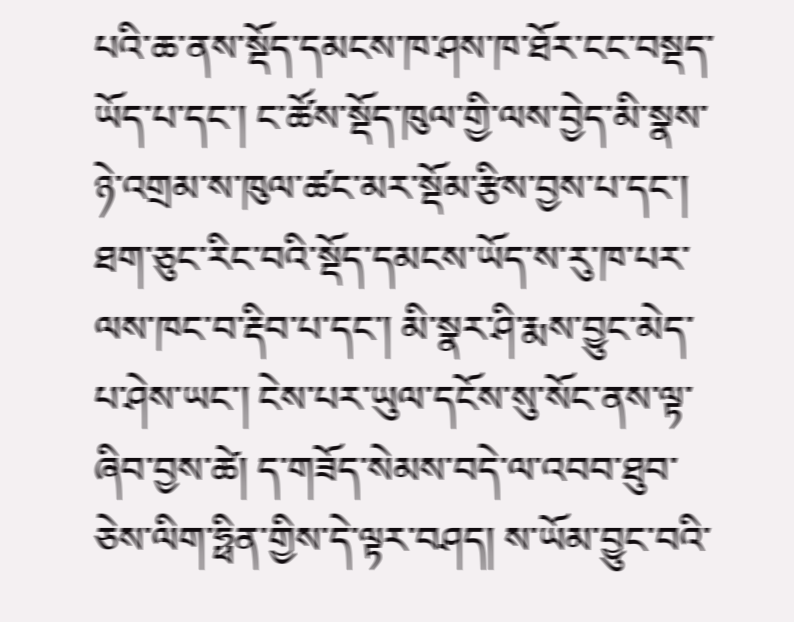པའི་ཆ་ནས་སྡོད་དམངས་ཁ་ཤས་ཁ་ཐོར་ངང་བསྡད་ཡོད་པ་དང་། ང་ཚོས་སྡོད་ཁུལ་གྱི་ལས་བྱེད་མི་སྣས་ཉེ་འགྲམ་ས་ཁུལ་ཚང་མར་སྡོམ་རྩིས་བྱས་པ་དང་། ཐག་ཅུང་རིང་བའི་སྡོད་དམངས་ཡོད་ས་རུ་ཁ་པར་ལས་ཁང་བ་རྡིབ་པ་དང་། མི་སྣར་ཤི་རྨས་བྱུང་མེད་པ་ཤེས་ཡང་། ངེས་པར་ཡུལ་དངོས་སུ་སོང་ནས་ལྟ་ཞིབ་བྱས་ཚེ། ད་གཟོད་སེམས་བདེ་ལ་འབབ་ཐུབ་ཅེས་ལིག་ཧྥིན་གྱིས་དེ་ལྟར་བཤད། ས་ཡོམ་བྱུང་བའི་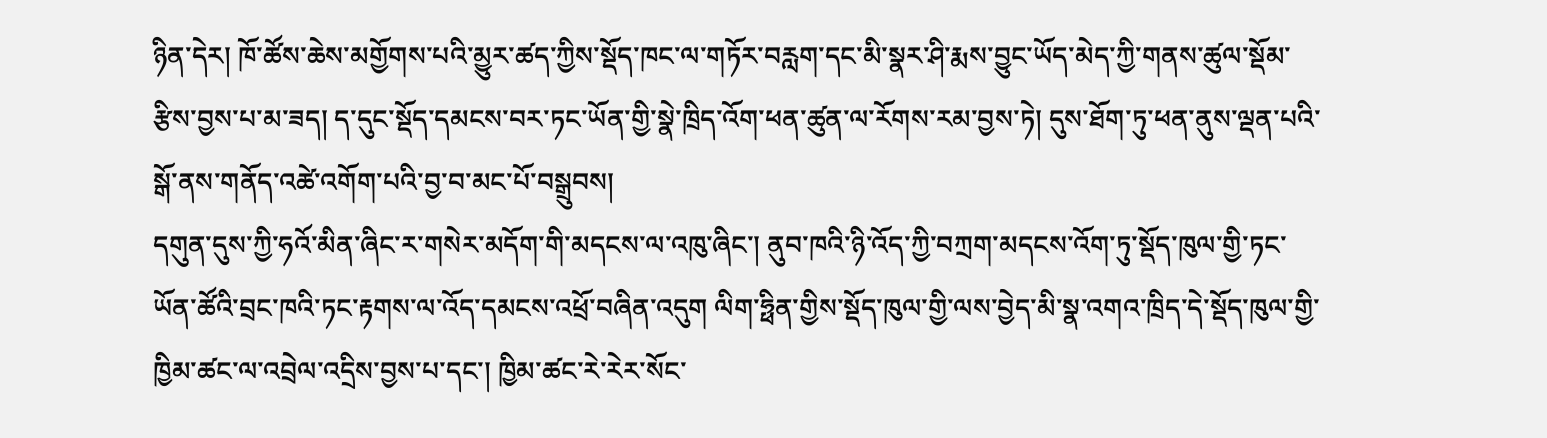ཉིན་དེར། ཁོ་ཚོས་ཆེས་མགྱོགས་པའི་མྱུར་ཚད་ཀྱིས་སྡོད་ཁང་ལ་གཏོར་བརླག་དང་མི་སྣར་ཤི་རྨས་བྱུང་ཡོད་མེད་ཀྱི་གནས་ཚུལ་སྡོམ་རྩིས་བྱས་པ་མ་ཟད། ད་དུང་སྡོད་དམངས་བར་ཏང་ཡོན་གྱི་སྣེ་ཁྲིད་འོག་ཕན་ཚུན་ལ་རོགས་རམ་བྱས་ཏེ། དུས་ཐོག་ཏུ་ཕན་ནུས་ལྡན་པའི་སྒོ་ནས་གནོད་འཚེ་འགོག་པའི་བྱ་བ་མང་པོ་བསྒྲུབས།
དགུན་དུས་ཀྱི་ཧའོ་མིན་ཞིང་ར་གསེར་མདོག་གི་མདངས་ལ་འཁུ་ཞིང་། ནུབ་ཁའི་ཉི་འོད་ཀྱི་བཀྲག་མདངས་འོག་ཏུ་སྡོད་ཁུལ་གྱི་ཏང་ཡོན་ཚོའི་བྲང་ཁའི་ཏང་རྟགས་ལ་འོད་དམངས་འཕྲོ་བཞིན་འདུག ལིག་ཧྥིན་གྱིས་སྡོད་ཁུལ་གྱི་ལས་བྱེད་མི་སྣ་འགའ་ཁྲིད་དེ་སྡོད་ཁུལ་གྱི་ཁྱིམ་ཚང་ལ་འབྲེལ་འདྲིས་བྱས་པ་དང་། ཁྱིམ་ཚང་རེ་རེར་སོང་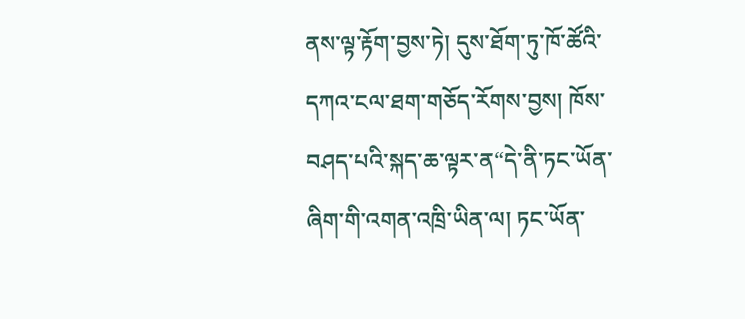ནས་ལྟ་རྟོག་བྱས་ཏེ། དུས་ཐོག་ཏུ་ཁོ་ཚོའི་དཀའ་ངལ་ཐག་གཅོད་རོགས་བྱས། ཁོས་བཤད་པའི་སྐད་ཆ་ལྟར་ན“དེ་ནི་ཏང་ཡོན་ཞིག་གི་འགན་འཁྲི་ཡིན་ལ། ཏང་ཡོན་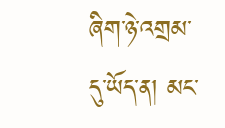ཞིག་ཉེ་འགྲམ་དུ་ཡོད་ན། མང་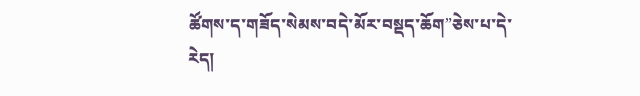ཚོགས་ད་གཟོད་སེམས་བདེ་མོར་བསྡད་ཆོག”ཅེས་པ་དེ་རེད།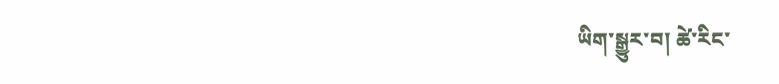ཡིག་སྒྱུར་བ། ཚེ་རིང་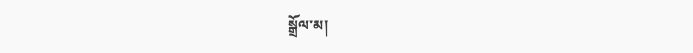སྒྲོལ་མ།